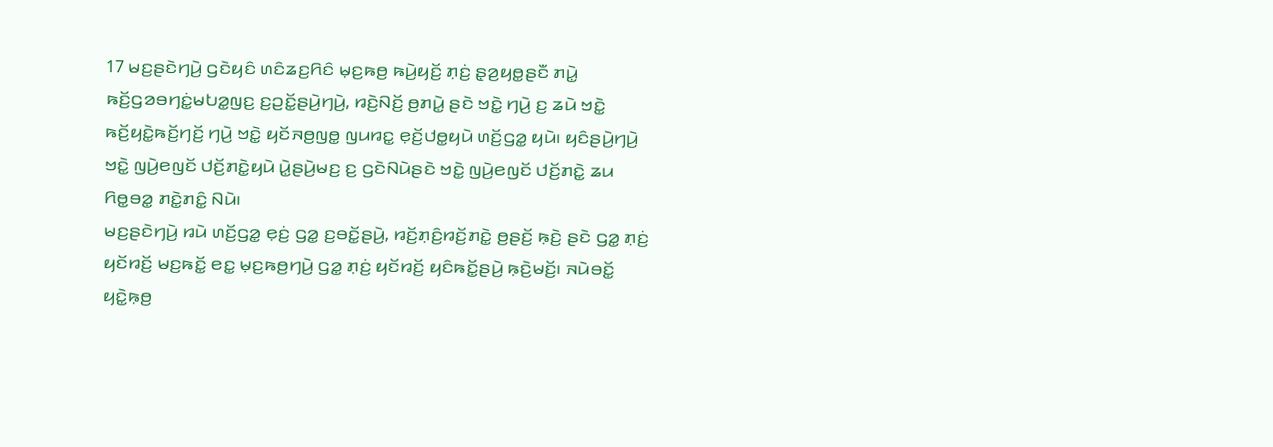17 ꤗꤢ꤬ꤔꤢꤧꤚꤣꤧ꤬ ꤞꤢꤧꤟꤢꤨ ꤛꤢꤨꤘꤢ꤬ꤖꤢꤨ ꤗ꤫ꤢ꤬ꤒꤥ꤬ ꤒꤣꤧ꤬ꤟꤢꤩ꤬ ꤊ꤫ꤢꤦ꤬ ꤔ꤫ꤤ꤬ꤟꤥ꤭ꤔꤢꤪ ꤊꤣꤧ꤭ ꤒꤢꤩ꤬ꤞꤤꤋꤚꤢꤦ꤭ꤗꤝꤤ꤭ꤜꤢ꤬ ꤢ꤬ꤑꤢꤩ꤭ꤔꤣꤧ꤬ꤚꤣꤧ꤬, ꤙꤢꤧ꤬ꤡꤢꤩ꤬ ꤥ꤬ꤊꤣꤧ꤭ ꤔꤢꤧ ꤠꤢꤧ꤭ ꤚꤣꤧ꤬ ꤢ꤬ ꤘꤣꤧ ꤠꤢꤧ꤭ ꤒꤢꤩ꤬ꤟꤢꤧ꤭ꤒꤢꤩ꤬ꤚꤢꤩ꤬ ꤚꤣꤧ꤬ ꤠꤢꤧ꤭ ꤟꤢꤩꤏꤥ꤬ꤜꤥ꤭ ꤜꤣꤙꤢ꤭ ꤕ꤫ꤢꤩ꤬ꤓꤥ꤭ꤟꤣꤧ ꤛꤢꤩ꤬ꤞꤤ꤭ ꤟꤣꤧ꤯ ꤟꤢꤨꤔꤣꤧ꤬ꤚꤣꤧ꤬ ꤠꤢꤧ꤭ ꤜꤣꤧ꤬ꤕꤜꤢꤩ ꤓꤢꤩ꤬ꤊꤢꤧ꤭ꤟꤣꤧ ꤣꤧ꤭ꤔꤣꤧ꤬ꤗꤢ꤬ ꤢ꤬ ꤞꤢꤧꤡꤣꤧꤔꤢꤧ ꤠꤢꤧ꤭ ꤜꤣꤧ꤬ꤕꤜꤢꤩ ꤓꤢꤩ꤬ꤊꤢꤧ꤭ ꤘꤣ ꤖꤥ꤭ꤋꤤ꤭ ꤊꤢꤧ꤭ꤊꤢꤨ꤭ ꤡꤣꤧ꤯
ꤗꤢ꤬ꤔꤢꤧꤚꤣꤧ꤬ ꤙꤣꤧ ꤛꤢꤩ꤬ꤞꤤ꤭ ꤕ꤫ꤢꤦ꤬ ꤞꤤ꤭ ꤢ꤬ꤋꤢꤩ꤭ꤔꤣꤧ꤬, ꤙꤢꤩ꤬ꤊ꤫ꤢꤨ꤬ꤙꤢꤩ꤬ꤊꤢꤧ꤭ ꤥ꤬ꤔꤢꤩ꤬ ꤒ꤫ꤢꤧ꤬ ꤔꤢꤧ ꤞꤤ꤭ ꤊ꤫ꤢꤦ꤬ ꤟꤢꤩꤙꤢꤩ꤬ ꤗꤢ꤬ꤒꤢꤩ꤭ ꤕꤢ꤭ ꤗ꤫ꤢ꤬ꤒꤥ꤬ꤚꤣꤧ꤬ ꤞꤤ꤭ ꤊ꤫ꤢꤦ꤬ ꤟꤢꤩꤙꤢꤩ꤬ ꤟꤢꤨꤒꤢꤩ꤭ꤔꤣꤧ꤬ ꤒ꤫ꤢꤧ꤬ꤗꤢꤩ꤬꤯ ꤏꤣꤧꤋꤢꤩ꤭ ꤟꤢꤧ꤭ꤒ꤫ꤥ꤬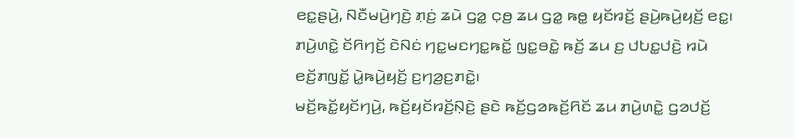ꤕꤢ꤭ꤔꤣꤧ꤬, ꤡꤢꤪꤗꤣꤧ꤬ꤚꤢꤧ꤬ ꤊ꤫ꤢꤦ꤬ ꤘꤣꤧ ꤞꤤ꤭ ꤍ꤫ꤥ꤬ ꤘꤣ ꤞꤤ꤭ ꤒꤥ꤭ ꤟꤢꤩꤙꤢꤩ꤬ ꤔꤣꤧ꤬ꤒꤣꤧ꤬ꤟꤢꤩ꤬ ꤕꤢ꤭꤯
ꤊꤣꤧ꤬ꤛꤢꤧ꤭ ꤢꤩꤖꤚꤢꤩ꤬ ꤢꤧꤡꤢꤦ ꤚꤢ꤭ꤗꤢꤚꤢ꤭ꤒꤢꤩ꤭ ꤜꤢ꤭ꤋꤢꤧ꤭ ꤒꤢꤩ꤬ ꤘꤣ ꤢ꤬ ꤓꤝꤢ꤭ꤓꤢꤧ꤬ ꤙꤣꤧ ꤕꤢꤩ꤬ꤊꤜꤢꤩ꤭ ꤣꤧ꤭ꤒꤣꤧ꤬ꤟꤢꤩ꤬ ꤢ꤬ꤚꤤ꤬ꤢ꤬ꤊꤢꤧ꤭꤯
ꤗꤢꤩ꤬ꤒꤢꤩ꤭ꤟꤢꤩꤚꤣꤧ꤬, ꤒꤢꤩ꤬ꤟꤢꤩꤙꤢꤩ꤬ꤡ꤫ꤢꤧ꤬ ꤔꤢꤧ ꤒꤢꤩ꤬ꤞꤤꤒꤢꤩ꤬ꤖꤢꤩ ꤘꤣ ꤊꤣꤧ꤬ꤛꤢꤧ꤭ ꤞꤤꤓꤢꤩ꤬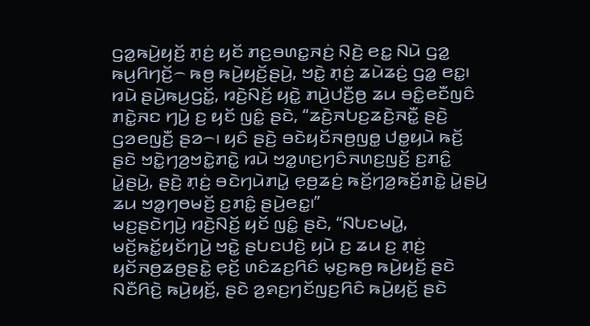ꤞꤤ꤭ꤒꤣꤧ꤬ꤟꤢꤩ꤬ ꤊ꤫ꤢꤦ꤬ ꤟꤢꤩ ꤊꤢ꤬ꤋꤛꤢ꤭ꤏꤢꤦ꤬ ꤡ꤫ꤢꤧ꤬ ꤕꤢ꤭ ꤡꤣꤧ ꤞꤤ꤭ ꤒꤣ꤬ꤖꤚꤢꤩ꤬꤮ ꤒꤥ꤬ ꤒꤣꤧ꤬ꤟꤢꤩ꤬ꤔꤣꤧ꤬, ꤠꤢꤧ꤭ ꤊ꤫ꤢꤦ꤬ ꤘꤣꤧꤘꤢꤦ꤬ ꤞꤤ꤭ ꤕꤢ꤭꤯
ꤙꤣꤧ ꤔꤣꤧ꤬ꤒꤣ꤬ꤞꤢꤩ꤭, ꤙꤢꤧ꤬ꤡꤢꤩ꤬ ꤟꤢꤧ꤭ ꤊꤣꤧ꤬ꤓꤢꤪ꤬ꤥ꤬ ꤘꤣ ꤋꤢꤨ꤭ꤕꤢꤪꤜꤢꤨ ꤊꤢꤧ꤭ꤏꤢ ꤚꤣꤧ꤬ ꤢ꤬ ꤟꤢꤩ ꤜꤢꤨ꤭ ꤔꤢꤧ, “ꤘꤢꤧ꤬ꤏꤝꤢ꤬ꤘꤢꤧ꤬ꤏꤢꤪ꤭ ꤔꤢꤧ꤬ ꤞꤤꤕꤜꤢꤪ꤬ ꤔꤤ꤮꤯ ꤟꤢꤨ ꤔꤢꤧ꤬ ꤋꤢꤧꤟꤢꤩꤏꤥ꤬ꤜꤥ꤭ ꤓꤥ꤭ꤟꤣꤧ ꤒꤢꤩ꤬ ꤔꤢꤧ ꤠꤢꤧ꤭ꤚꤤ꤬ꤠꤢꤧ꤭ꤊꤢꤧ꤭ ꤙꤣꤧ ꤠꤤ꤭ꤛꤢ꤬ꤚꤢꤨꤏꤛꤢ꤬ꤜꤢꤩ꤬ ꤢ꤬ꤊꤢꤨ꤭ ꤣꤧ꤭ꤔꤣꤧ꤬, ꤔꤢꤧ꤬ ꤊ꤫ꤢꤦ꤬ ꤋꤢꤧꤚꤣꤧꤊꤣꤧ꤭ ꤕ꤫ꤥ꤬ꤘꤢꤦ꤬ ꤒꤢꤩ꤬ꤚꤤ꤬ꤒꤢꤩ꤬ꤊꤢꤧ꤭ ꤣꤧ꤭ꤔꤣꤧ꤬ ꤘꤣ ꤠꤤ꤭ꤚꤥꤗꤢꤩ꤬ ꤢ꤬ꤊꤢꤨ꤭ ꤔꤣꤧ꤬ꤕꤢ꤭꤯”
ꤗꤢ꤬ꤔꤢꤧꤚꤣꤧ꤬ ꤙꤢꤧ꤬ꤡꤢꤩ꤬ ꤟꤢꤩ ꤜꤢꤨ꤭ ꤔꤢꤧ, “ꤡꤝꤢꤗꤣꤧ꤭, ꤗꤢꤩ꤬ꤒꤢꤩ꤭ꤟꤢꤩꤚꤣꤧ꤬ ꤠꤢꤧ꤭ ꤔꤝꤢꤓꤢꤧ꤬ ꤟꤣꤧ ꤢ꤬ ꤘꤣ ꤢ꤬ ꤊ꤫ꤢꤦ꤬ ꤟꤢꤩꤏꤥ꤬ꤘꤥ꤬ꤔꤢꤧ꤭ ꤕ꤫ꤢꤩ꤬ ꤛꤢꤨꤘꤢ꤬ꤖꤢꤨ ꤗ꤫ꤢ꤬ꤒꤥ꤬ ꤒꤣꤧ꤬ꤟꤢꤩ꤬ ꤔꤢꤧ ꤡꤢꤪꤖꤢꤧ꤬ ꤒꤣꤧ꤬ꤟꤢꤩ꤬, ꤔꤢꤧ ꤤ꤬ꤎꤢ꤬ꤚꤢꤩꤜꤢ꤬ꤖꤢꤨ ꤒꤣꤧ꤬ꤟꤢꤩ꤬ ꤔꤢꤧ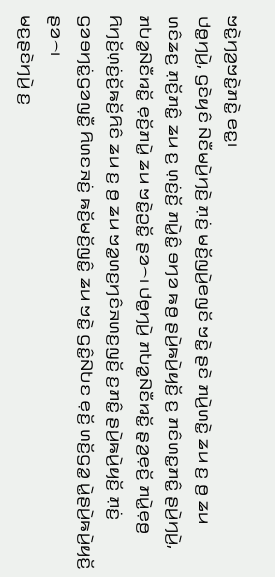ꤠꤢꤧ꤭ꤚꤤ꤬ꤠꤢꤧ꤭ꤊꤢꤧ꤭ ꤕꤢ꤭꤯
ꤓꤥ꤭ꤚꤣꤧ꤬, ꤞꤢꤧꤟꤢꤨ ꤡꤢꤪꤗꤣꤧ꤬ꤚꤢꤧ꤬ ꤊ꤫ꤢꤦ꤬ ꤗꤢꤩ꤬ꤜꤣꤧ꤬ꤕꤜꤢꤩ ꤠꤢꤧ꤭ ꤔꤢꤧ ꤊꤣꤧ꤬ꤛꤢꤧ꤭ ꤘꤣ ꤢ꤬ ꤥ꤬ ꤘꤣ ꤛꤢꤨꤘꤢ꤬ ꤊ꤫ꤢꤩ꤬ꤊꤢꤨ꤭ ꤘꤣ ꤢ꤬ ꤛ꤫ꤢꤦ꤬ꤢꤩ꤬ ꤊꤣꤧ꤭ꤢꤨ꤭ ꤋꤚꤤ ꤒꤥ꤬ ꤔꤣꤧ꤬ꤒꤣꤧ꤬ꤟꤢꤩ꤬ ꤢ꤬ ꤊꤢꤨꤛꤢ꤭ꤊꤢꤨ꤭ ꤔꤣꤧ꤬ꤚꤣꤧ꤬, ꤊꤝꤤ꤭ꤡꤢꤪꤙꤢꤩ꤭ ꤕ꤫ꤢꤩ꤬ꤊꤣꤧ꤭ ꤘꤣ ꤠꤢꤧ꤭ꤑꤢꤩ꤭ ꤔꤤ꤮꤯ ꤓꤥ꤭ꤚꤣꤧ꤬ ꤊꤝꤤ꤭ꤡꤢꤪꤙꤢꤩ꤭ ꤔ꤫ꤤ꤬ꤕ꤫ꤢꤩ꤬ ꤊꤣꤧ꤭ꤕ꤫ꤥ꤬ ꤖꤚꤢꤩ꤬ꤛ꤫ꤢꤦ꤬ꤢꤩ꤬ꤒꤢꤩ꤬ꤖꤢꤨ ꤘꤣ ꤢ꤬ ꤥ꤬ ꤘꤣ ꤠꤤ꤭ꤛꤢ꤬ꤚꤢꤨꤏꤛꤢ꤬ꤜꤢꤩ꤬ ꤢ꤬ꤊꤢꤨ꤭ ꤔꤣꤧ꤬ꤒꤣꤧ꤬ꤟꤢꤩ꤬ ꤊ꤫ꤢꤦ꤬ ꤞꤤꤋꤚꤢꤦ꤭ꤞꤤꤜꤢꤪ꤭ ꤖꤛꤢꤏꤢꤦ꤬ ꤒꤢꤩ꤬ꤗꤢꤩ꤬ꤜꤢꤨ꤭ ꤘꤣ ꤠꤢꤧ꤭ ꤞꤢꤨ꤭ꤡꤝꤢ ꤕ꤫ꤢꤩ꤬ ꤛꤢꤩ꤬ꤞꤤ꤭ ꤣꤧ꤭ꤔꤣꤧ꤬ꤒꤣꤧ꤬ꤟꤢꤩ꤬ ꤔꤤ꤮꤯
ꤗꤢ꤬ꤔꤢꤧꤚꤣꤧ꤬ ꤢ꤬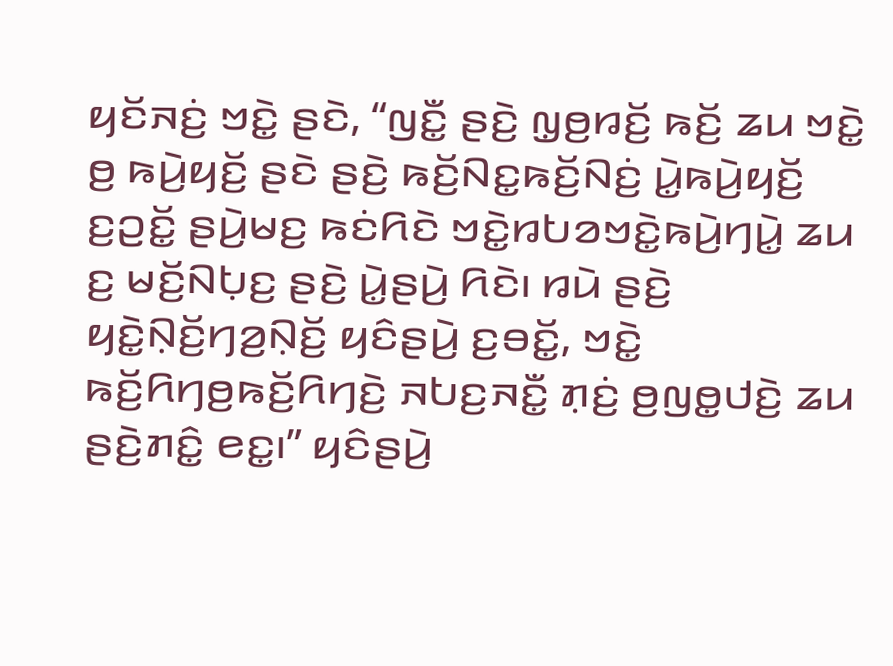ꤟꤢꤩꤏꤢꤦ꤬ ꤠꤢꤧ꤭ ꤔꤢꤧ, “ꤜꤢꤪ꤭ ꤔꤢꤧ꤬ ꤜ꤫ꤥ꤬ꤙꤢꤩ꤬ ꤒꤢꤩ꤬ ꤘꤣ ꤠꤢꤧ꤭ ꤥ꤬ ꤒꤣꤧ꤬ꤟꤢꤩ꤬ ꤔꤢꤧ ꤔꤢꤧ꤬ ꤒꤢꤩ꤬ꤡꤢ꤭ꤒꤢꤩ꤬ꤡꤢꤦ꤬ ꤣꤧ꤭ꤒꤣꤧ꤬ꤟꤢꤩ꤬ ꤢ꤬ꤑꤢꤩ꤭ ꤔꤣꤧ꤬ꤗꤢ꤬ ꤒꤢꤦꤖꤢꤧ ꤠꤢꤧ꤭ꤙꤝꤤꤠꤢꤧ꤭ꤒꤣꤧ꤬ꤚꤣꤧ꤭ ꤘꤣ ꤢ꤬ ꤗꤢꤩ꤬ꤡꤝ꤫ꤢ꤬ ꤔꤢꤧ꤬ ꤣꤧ꤭ꤔꤣꤧ꤬ ꤖꤢꤧ꤯ ꤙꤣꤧ ꤔꤢꤧ꤬ ꤟꤢꤧ꤭ꤡ꤫ꤢꤩ꤬ꤚꤤ꤬ꤡ꤫ꤢꤩ꤬ ꤟꤢꤨꤔꤣꤧ꤬ ꤢ꤬ꤋꤢꤩ꤭, ꤠꤢꤧ꤭ ꤒꤢꤩ꤬ꤖꤚꤥ꤬ꤒꤢꤩ꤬ꤖꤚꤢꤧ꤬ ꤏꤝꤢ꤬ꤏꤢꤪ꤭ ꤊ꤫ꤢꤦ꤬ ꤥ꤬ꤜꤥ꤭ꤓꤢꤧ꤬ ꤘꤣ ꤔꤢꤧ꤬ꤊꤢꤨ꤭ ꤕꤢ꤭꤯” ꤟꤢꤨꤔꤣꤧ꤬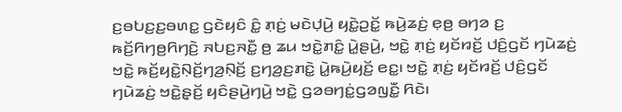ꤢ꤬ꤋꤝꤢ꤬ꤢ꤬ꤋꤛꤢ꤭ ꤞꤢꤧꤟꤢꤨ ꤢꤨ꤭ ꤊ꤫ꤢꤦ꤬ ꤗꤢꤧꤓ꤫ꤣꤧ꤬ ꤟꤢꤧ꤭ꤑꤢꤩ꤭ ꤒꤣꤧ꤬ꤘꤢꤦ꤬ ꤕ꤫ꤥ꤬ ꤋꤚꤤ ꤢ꤬ ꤒꤢꤩ꤬ꤖꤚꤥ꤬ꤖꤚꤢꤧ꤬ ꤏꤝꤢ꤬ꤏꤢꤪ꤭ ꤥ꤬ ꤘꤣ ꤠꤢꤧ꤭ꤊꤢꤨ꤭ ꤣꤧ꤭ꤔꤣꤧ꤬, ꤠꤢꤧ꤭ ꤊ꤫ꤢꤦ꤬ ꤟꤢꤩꤙꤢꤩ꤬ ꤓꤢꤨ꤬ꤞꤢꤩ ꤚꤣꤧꤘꤢꤦ꤬ ꤠꤢꤧ꤭ ꤒꤢꤩ꤬ꤟꤢꤧ꤭ꤡ꤫ꤢꤩ꤬ꤚꤤ꤬ꤡ꤫ꤢꤩ꤬ ꤢ꤬ꤚꤤ꤬ꤢ꤬ꤊꤢꤧ꤭ ꤣꤧ꤭ꤒꤣꤧ꤬ꤟꤢꤩ꤬ ꤕꤢ꤭꤯ ꤠꤢꤧ꤭ ꤊ꤫ꤢꤦ꤬ ꤟꤢꤩꤙꤢꤩ꤬ ꤓꤢꤨ꤬ꤞꤢꤩ ꤚꤣꤧꤘꤢꤦ꤬ ꤠꤢꤧ꤭ꤔ꤫ꤢꤩ꤬ ꤟꤢꤨꤔꤣꤧ꤬ꤚꤣꤧ꤬ ꤠꤢꤧ꤭ ꤞꤤꤋꤚꤢꤦ꤭ꤞꤤꤜꤢꤪ꤭ ꤖꤢꤧ꤯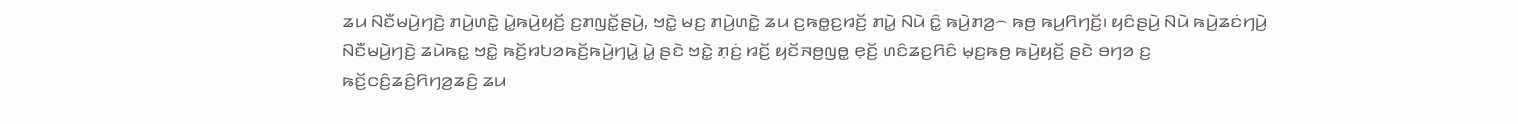ꤘꤣ ꤡꤢꤪꤗꤣꤧ꤬ꤚꤢꤧ꤬ ꤊꤣꤧ꤬ꤛꤢꤧ꤭ ꤣꤧ꤭ꤒꤣꤧ꤬ꤟꤢꤩ꤬ ꤢ꤬ꤊꤜꤢꤩ꤭ꤔꤣꤧ꤬, ꤠꤢꤧ꤭ ꤗꤢ꤬ ꤊꤣꤧ꤬ꤛꤢꤧ꤭ ꤘꤣ ꤢ꤬ꤒꤥ꤭ꤢ꤬ꤙꤢꤩ꤬ ꤊꤣꤧ꤭ ꤡꤣꤧ ꤢꤨ꤭ ꤒꤣꤧ꤬ꤊꤤ꤬꤮ ꤒꤥ꤬ ꤒꤣ꤬ꤖꤚꤢꤩ꤬꤯ ꤟꤢꤨꤔꤣꤧ꤬ ꤡꤣꤧ ꤒꤣꤧ꤬ꤘꤢꤦꤚꤣꤧ꤬ ꤡꤢꤪꤗꤣꤧ꤬ꤚꤢꤧ꤬ ꤘꤣꤧꤒꤢ꤭ ꤠꤢꤧ꤭ ꤒꤢꤩ꤬ꤙꤝꤤꤒꤢꤩ꤬ꤒꤣꤧ꤬ꤚꤣꤧ꤭ ꤣꤧ꤭ ꤔꤢꤧ ꤠꤢꤧ꤭ ꤊ꤫ꤢꤦ꤬ ꤙꤢꤩ꤬ ꤟꤢꤩꤏꤥ꤬ꤜꤥ꤭ ꤕ꤫ꤢꤩ꤬ ꤛꤢꤨꤘꤢ꤬ꤖꤢꤨ ꤗ꤫ꤢ꤬ꤒꤥ꤬ ꤒꤣꤧ꤬ꤟꤢꤩ꤬ ꤔꤢꤧ ꤋꤚꤤ ꤢ꤬ ꤒꤢꤩ꤬ꤍꤢꤨ꤬ꤘꤢꤨ꤬ꤖꤚꤤ꤬ꤘꤢꤨ꤬ ꤘꤣ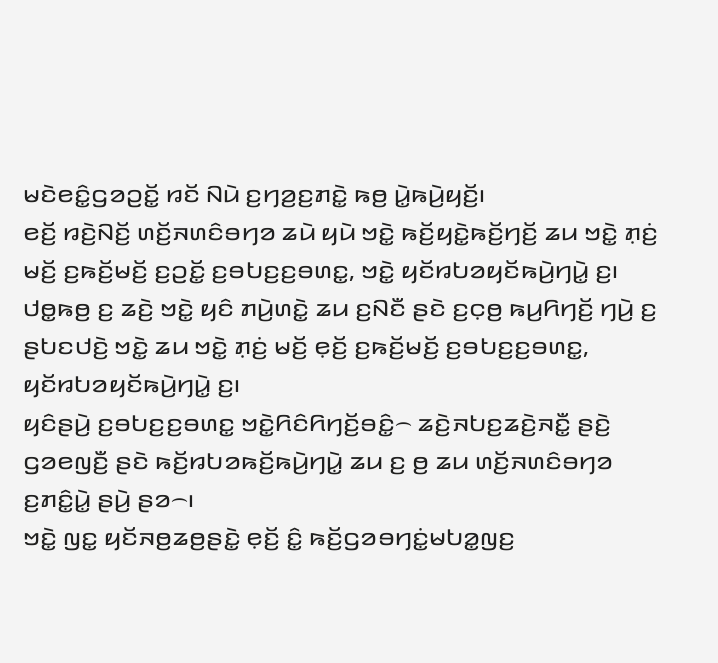ꤗꤢꤧꤕꤢꤨ꤭ꤞꤤꤑꤢꤩ꤭ ꤙꤢꤩ ꤡꤣꤧ ꤢ꤬ꤚꤤ꤬ꤢ꤬ꤊꤢꤧ꤭ ꤒꤥ꤬ ꤣꤧ꤭ꤒꤣꤧ꤬ꤟꤢꤩ꤬꤯
ꤕꤢꤩ꤬ ꤙꤢꤧ꤬ꤡꤢꤩ꤬ ꤛꤢꤩ꤬ꤏꤛꤢꤨꤋꤚꤤ ꤘꤣꤧ ꤟꤣꤧ ꤠꤢꤧ꤭ ꤒꤢꤩ꤬ꤟꤢꤧ꤭ꤒꤢꤩ꤬ꤚꤢꤩ꤬ ꤘꤣ ꤠꤢꤧ꤭ ꤊ꤫ꤢꤦ꤬ ꤗꤢꤩ꤬ ꤢ꤬ꤒꤢꤩ꤬ꤗꤢꤩ꤬ ꤢ꤬ꤑꤢꤩ꤭ ꤢ꤬ꤋꤝꤢ꤬ꤢ꤬ꤋꤛꤢ꤭, ꤠꤢꤧ꤭ ꤟꤢꤩꤙꤝꤤꤟꤢꤩꤒꤣꤧ꤬ꤚꤣꤧ꤭ ꤢ꤬꤯ ꤓꤥ꤭ꤒꤥ꤬ ꤢ꤬ ꤘꤢꤧ꤬ ꤠꤢꤧ꤭ ꤟꤢꤨ ꤊꤣꤧ꤬ꤛꤢꤧ꤭ ꤘꤣ ꤢ꤬ꤡꤢꤪ ꤔꤢꤧ ꤢ꤬ꤍ꤫ꤥ꤬ ꤒꤣ꤬ꤖꤚꤢꤩ꤬ ꤚꤣꤧ꤬ ꤢ꤬ ꤔꤝꤢꤓꤢꤧ꤬ ꤠꤢꤧ꤭ ꤘꤣ ꤠꤢꤧ꤭ ꤊ꤫ꤢꤦ꤬ ꤗꤢꤩ꤬ ꤕ꤫ꤢꤩ꤬ ꤢ꤬ꤒꤢꤩ꤬ꤗꤢꤩ꤬ ꤢ꤬ꤋꤝꤢ꤬ꤢ꤬ꤋꤛꤢ꤭, ꤟꤢꤩꤙꤝꤤꤟꤢꤩꤒꤣꤧ꤬ꤚꤣꤧ꤭ ꤢ꤬꤯
ꤟꤢꤨꤔꤣꤧ꤬ ꤢ꤬ꤋꤝꤢ꤬ꤢ꤬ꤋꤛꤢ꤭ ꤠꤢꤧ꤭ꤖꤢꤨꤖꤚꤢꤩ꤬ꤋꤢꤨ꤭꤮ ꤘꤢꤧ꤬ꤏꤝꤢ꤬ꤘꤢꤧ꤬ꤏꤢꤪ꤭ ꤔꤢꤧ꤬ ꤞꤤꤕꤜꤢꤪ꤬ ꤔꤢꤧ ꤒꤢꤩ꤬ꤙꤝꤤꤒꤢꤩ꤬ꤒꤣꤧ꤬ꤚꤣꤧ꤭ ꤘꤣ ꤢ꤬ ꤥ꤬ ꤘꤣ ꤛꤢꤩ꤬ꤏꤛꤢꤨꤋꤚꤤ ꤢ꤬ꤊꤢꤨ꤭ꤣꤧ꤭ ꤔꤣꤧ꤬ ꤔꤤ꤮꤯
ꤠꤢꤧ꤭ ꤜꤢ꤭ ꤟꤢꤩꤏꤥ꤬ꤘꤥ꤬ꤔꤢꤧ꤭ ꤕ꤫ꤢꤩ꤬ ꤢꤨ꤭ ꤒꤢꤩ꤬ꤞꤤꤋꤚꤢꤦ꤭ꤗꤝꤤ꤭ꤜꤢ꤬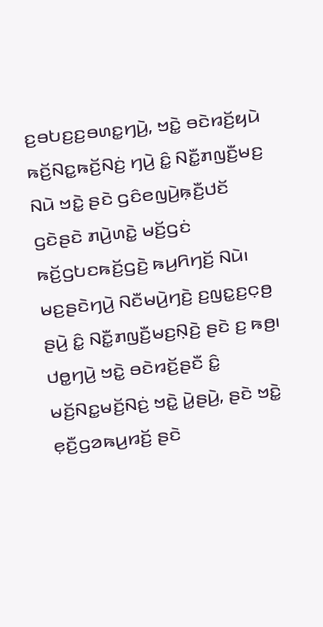ꤢ꤬ꤋꤝꤢ꤬ꤢ꤬ꤋꤛꤢ꤭ꤚꤣꤧ꤬, ꤠꤢꤧ꤭ ꤋꤢꤧꤙꤢꤩ꤬ꤟꤣꤧ ꤒꤢꤩ꤬ꤡꤢ꤭ꤒꤢꤩ꤬ꤡꤢꤦ꤬ ꤚꤣꤧ꤬ ꤢꤨ꤭ ꤡꤢꤪ꤭ꤊꤜꤢꤪ꤬ꤗꤢ꤬ ꤡꤣꤧ ꤠꤢꤧ꤭ ꤔꤢꤧ ꤞꤢꤨꤕꤜꤣꤧ꤬ꤒ꤫ꤢꤪ꤬ꤓꤢꤩ ꤞꤢꤧꤔꤢꤧ ꤊꤣꤧ꤬ꤛꤢꤧ꤭ ꤗꤢꤩ꤬ꤞꤢꤦ ꤒꤢꤩ꤬ꤞꤝꤢꤒꤢꤩ꤬ꤞꤢꤧ꤬ ꤒꤣ꤬ꤖꤚꤢꤩ꤬ ꤡꤣꤧ꤯ ꤗꤢ꤬ꤔꤢꤧꤚꤣꤧ꤬ ꤡꤢꤪꤗꤣꤧ꤬ꤚꤢꤧ꤬ ꤢ꤬ꤜꤢ꤭ꤢ꤬ꤍ꤫ꤥ꤬ ꤔꤣꤧ꤬ ꤢꤨ꤭ ꤡꤢꤪ꤭ꤊꤜꤢꤪ꤬ꤗꤢ꤬ꤡ꤫ꤢꤧ꤬ ꤔꤢꤧ ꤢ꤬ ꤒꤥ꤬꤯
ꤓꤥ꤭ꤚꤣꤧ꤬ ꤠꤢꤧ꤭ ꤋꤢꤧꤙꤢꤩ꤬ꤔꤢꤪ ꤢꤨ꤭ ꤗꤢꤩ꤬ꤡꤢ꤭ꤗꤢꤩ꤬ꤡꤢꤦ꤬ ꤠꤢꤧ꤭ ꤣꤧ꤭ꤔꤣꤧ꤬, ꤔꤢꤧ ꤠꤢꤧ꤭ ꤕ꤫ꤢꤪ꤬ꤞꤤꤒꤣ꤬ꤙꤢꤩ꤬ ꤔꤢꤧ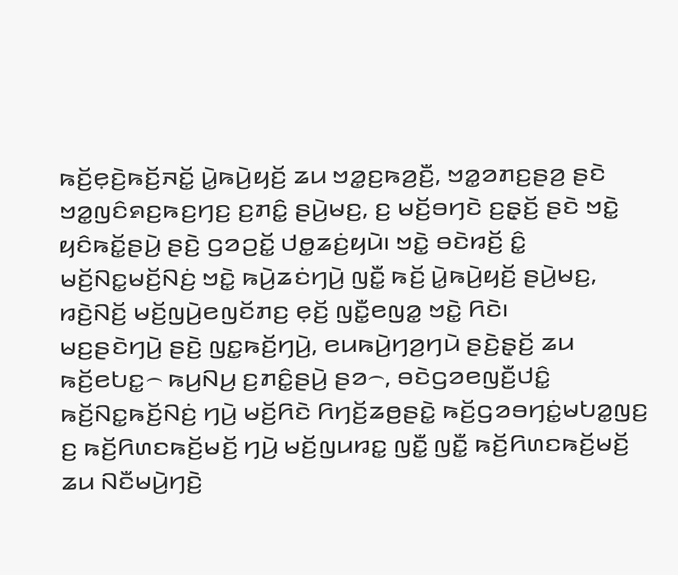ꤒꤢꤩ꤬ꤕ꤫ꤢꤧ꤬ꤒꤢꤩ꤬ꤏꤢꤩ꤭ ꤣꤧ꤭ꤒꤣꤧ꤬ꤟꤢꤩ꤬ ꤘꤣ ꤠꤤ꤭ꤢ꤬ꤒꤤ꤬ꤢꤪ꤬, ꤠꤤ꤭ꤤꤊꤢ꤬ꤔꤤ꤬ ꤔꤢꤧ ꤠꤤ꤭ꤜꤢꤨꤎꤢ꤬ꤒꤢ꤬ꤚꤢ꤬ ꤢ꤬ꤊꤢꤨ꤭ ꤔꤣꤧ꤬ꤗꤢ꤬, ꤢ꤬ ꤗꤢꤩ꤬ꤋꤚꤢꤧ ꤢ꤬ꤔ꤫ꤢꤩ꤬ ꤔꤢꤧ ꤠꤢꤧ꤭ ꤟꤢꤨꤒꤢꤩ꤭ꤔꤣꤧ꤬ ꤔꤢꤧ꤬ ꤞꤤꤑꤢꤩ꤭ ꤓꤥ꤭ꤘꤢꤦ꤬ꤟꤣꤧ꤯ ꤠꤢꤧ꤭ ꤋꤢꤧꤙꤢꤩ꤬ ꤢꤨ꤭ ꤗꤢꤩ꤬ꤡꤢ꤭ꤗꤢꤩ꤬ꤡꤢꤦ꤬ ꤠꤢꤧ꤭ ꤒꤣꤧ꤬ꤘꤢꤦꤚꤣꤧ꤬ ꤜꤢꤪ꤭ ꤒꤢꤩ꤬ ꤣꤧ꤭ꤒꤣꤧ꤬ꤟꤢꤩ꤬ ꤔꤣꤧ꤬ꤗꤢ꤬, ꤙꤢꤧ꤬ꤡꤢꤩ꤬ ꤗꤢꤩ꤬ꤜꤣꤧ꤬ꤕꤜꤢꤩꤊꤢ꤬ ꤕ꤫ꤢꤩ꤬ ꤜꤢꤪ꤭ꤕꤜꤤ꤭ ꤠꤢꤧ꤭ ꤖꤢꤧ꤯
ꤗꤢ꤬ꤔꤢꤧꤚꤣꤧ꤬ ꤔꤢꤧ꤬ ꤜꤢ꤭ꤒꤢꤩ꤬ꤚꤣꤧ꤬, ꤕꤣꤒꤣꤧ꤬ꤚꤤ꤬ꤚꤣꤧ ꤔꤢꤧ꤬ꤔ꤫ꤢꤩ꤬ ꤘꤣ ꤒꤢꤩ꤬ꤕꤝꤢ꤭꤮ ꤒꤣ꤬ꤡꤣ꤬ ꤢ꤬ꤊꤢꤨ꤭ꤔꤣꤧ꤬ ꤔꤤ꤮, ꤋꤢꤧꤞꤤꤕꤜꤢꤪ꤬ꤓꤢꤨ꤭ ꤒꤢꤩ꤬ꤡꤢ꤭ꤒꤢꤩ꤬ꤡꤢꤦ꤬ ꤚꤣꤧ꤬ ꤗꤢꤩ꤬ꤖꤢꤧ ꤖꤚꤢꤩ꤬ꤘꤥ꤬ꤔꤢꤧ꤭ ꤒꤢꤩ꤬ꤞꤤꤋꤚꤢꤦ꤭ꤗꤝꤤ꤭ꤜꤢ꤬ ꤢ꤬ ꤒꤢꤩ꤬ꤖꤛꤢꤒꤢꤩ꤬ꤗꤢꤩ꤬ ꤚꤣꤧ꤬ ꤗꤢꤩ꤬ꤜꤣꤙꤢ꤭ ꤜꤢꤪ꤭ ꤜꤢꤪ꤭ ꤒꤢꤩ꤬ꤖꤛꤢꤒꤢꤩ꤬ꤗꤢꤩ꤬ ꤘꤣ ꤡꤢꤪꤗꤣꤧ꤬ꤚꤢꤧ꤬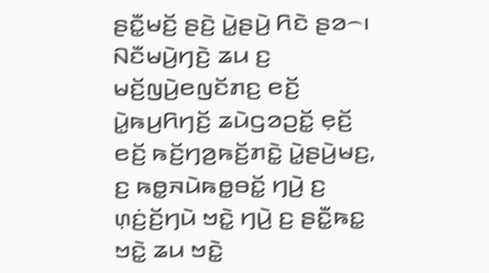ꤔꤢꤪ꤭ꤗꤢꤩ꤬ ꤔꤢꤧ꤬ ꤣꤧ꤭ꤔꤣꤧ꤬ ꤖꤢꤧ ꤔꤤ꤮꤯
ꤡꤢꤪꤗꤣꤧ꤬ꤚꤢꤧ꤬ ꤘꤣ ꤢ꤬ ꤗꤢꤩ꤬ꤜꤣꤧ꤬ꤕꤜꤢꤩꤊꤢ꤬ ꤕꤢꤩ꤬ ꤣꤧ꤭ꤒꤣ꤬ꤖꤚꤢꤩ꤬ ꤘꤣꤧꤞꤤꤑꤢꤩ꤭ ꤕ꤫ꤢꤩ꤬ ꤕꤢꤩ꤬ ꤒꤢꤩ꤬ꤚꤤ꤬ꤒꤢꤩ꤬ꤊꤢꤧ꤭ ꤣꤧ꤭ꤔꤣꤧ꤬ꤗꤢ꤬, ꤢ꤬ ꤒꤥ꤭ꤏꤣꤧꤒꤥ꤭ꤋꤢꤩ꤭ ꤚꤣꤧ꤬ ꤢ꤬ ꤛ꤫ꤢꤦ꤬ꤢꤩ꤬ꤚꤣꤧ ꤠꤢꤧ꤭ ꤚꤣꤧ꤬ ꤢ꤬ ꤔꤢꤪ꤭ꤒꤢ꤭ ꤠꤢꤧ꤭ ꤘꤣ ꤠꤢꤧ꤭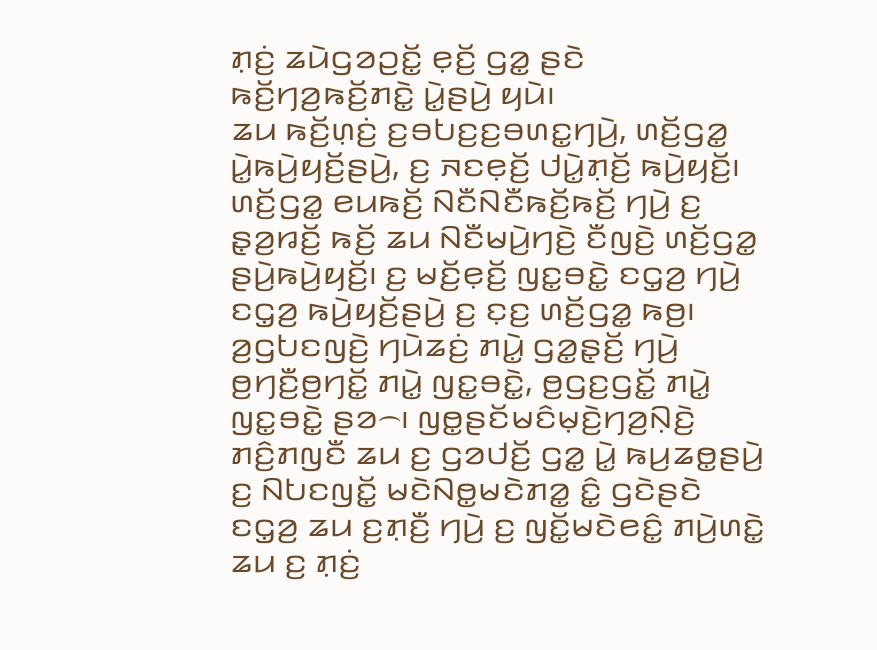ꤊ꤫ꤢꤦ꤬ ꤘꤣꤧꤞꤤꤑꤢꤩ꤭ ꤕ꤫ꤢꤩ꤬ ꤞꤤ꤭ ꤔꤢꤧ ꤒꤢꤩ꤬ꤚꤤ꤬ꤒꤢꤩ꤬ꤊꤢꤧ꤭ ꤣꤧ꤭ꤔꤣꤧ꤬ ꤟꤣꤧ꤯
ꤘꤣ ꤒꤢꤩ꤬ꤛ꤫ꤢꤦ꤬ ꤢ꤬ꤋꤝꤢ꤬ꤢ꤬ꤋꤛꤢ꤭ꤚꤣꤧ꤬, ꤛꤢꤩ꤬ꤞꤤ꤭ ꤣꤧ꤭ꤒꤣꤧ꤬ꤟꤢꤩ꤬ꤔꤣꤧ꤬, ꤢ꤬ ꤏꤢꤕ꤫ꤢꤩ꤬ ꤓꤣꤧ꤭ꤊ꤫ꤢꤩ꤬ ꤒꤣꤧ꤬ꤟꤢꤩ꤬꤯ ꤛꤢꤩ꤬ꤞꤤ꤭ ꤕꤣꤒꤢꤩ꤬ ꤡꤢꤪꤡꤢꤪꤒꤢꤩ꤬ꤒꤢꤩ꤬ ꤚꤣꤧ꤬ ꤢ꤬ ꤔ꤫ꤤ꤬ꤙꤢꤩ꤬ ꤒꤢꤩ꤬ ꤘꤣ ꤡꤢꤪꤗꤣꤧ꤬ꤚꤢꤧ꤬ ꤢꤪꤜꤢꤧ꤬ ꤛꤢꤩ꤬ꤞꤤ꤭ ꤔꤣꤧ꤬ꤒꤣꤧ꤬ꤟꤢꤩ꤬꤯ ꤢ꤬ ꤗꤢꤩ꤬ꤕ꤫ꤢꤩ꤬ ꤜꤢ꤭ꤋꤢꤧ꤭ ꤢꤞ꤫ꤤ꤬ ꤚꤣꤧ꤬ ꤢꤞ꤫ꤤ꤬ ꤒꤣꤧ꤬ꤟꤢꤩ꤬ꤔꤣꤧ꤬ ꤢ꤬ ꤢ꤫ꤢ꤬ ꤛꤢꤩ꤬ꤞꤤ꤭ ꤒꤥ꤬꤯
ꤤ꤬ꤞꤝꤢꤜꤢꤧ꤬ ꤚꤣꤧꤘꤢꤦ꤬ ꤊꤣꤧ꤭ ꤞꤤ꤭ꤔ꤫ꤢꤩ꤬ ꤚꤣꤧ꤬ ꤥ꤬ꤚꤢꤪ꤬ꤥ꤬ꤚꤢꤩ꤭ ꤊꤣꤧ꤭ ꤜꤢ꤭ꤋꤢꤧ꤭, ꤥ꤬ꤞꤢ꤬ꤞꤢꤩ꤭ ꤊꤣꤧ꤭ ꤜꤢ꤭ꤋꤢꤧ꤭ ꤔꤤ꤮꤯ ꤜꤥ꤭ꤔꤢꤩꤗꤢꤨꤗ꤫ꤢꤧ꤬ꤚꤤ꤬ꤡ꤫ꤢꤧ꤬ ꤊꤢꤨ꤬ꤊꤜꤢꤪ ꤘꤣ ꤢ꤬ ꤞꤤꤓꤢꤩ꤬ ꤞꤤ꤭ ꤣꤧ꤭ ꤒꤣ꤬ꤘꤥ꤭ꤔꤣꤧ꤬ ꤢ꤬ ꤡꤝꤢꤜꤢꤩ꤭ ꤗꤢꤧꤡꤥ꤭ꤗꤢꤧꤊꤤ꤭ ꤢꤨ꤭ ꤞꤢꤧꤔꤢꤧ ꤢꤞ꤫ꤤ꤬ ꤘꤣ ꤢ꤬ꤊ꤫ꤢꤪ꤬ ꤚꤣꤧ꤬ ꤢ꤬ ꤜꤢꤩ꤭ꤗꤢꤧꤕꤢꤨ꤭ ꤊꤣꤧ꤬ꤛꤢꤧ꤭ ꤘꤣ ꤢ꤬ ꤊ꤫ꤢꤦ꤬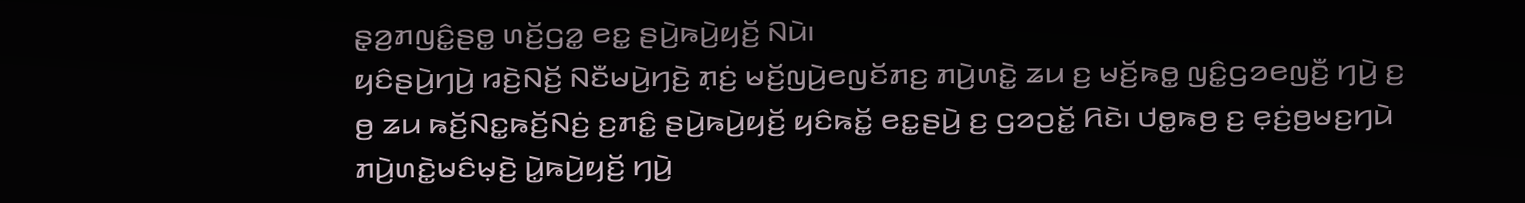ꤔ꤫ꤤ꤬ꤊꤜꤢꤨ꤭ꤔꤥ꤭ ꤛꤢꤩ꤬ꤞꤤ꤭ ꤕꤢ꤭ ꤔꤣꤧ꤬ꤒꤣꤧ꤬ꤟꤢꤩ꤬ ꤡꤣꤧ꤯
ꤟꤢꤨꤔꤣꤧ꤬ꤚꤣꤧ꤬ ꤙꤢꤧ꤬ꤡꤢꤩ꤬ ꤡꤢꤪꤗꤣꤧ꤬ꤚꤢꤧ꤬ ꤊ꤫ꤢꤦ꤬ ꤗꤢꤩ꤬ꤜꤣꤧ꤬ꤕꤜꤢꤩꤊꤢ꤬ ꤊꤣꤧ꤬ꤛꤢꤧ꤭ ꤘꤣ ꤢ꤬ ꤗꤢꤩ꤬ꤒꤥ꤭ ꤜꤢꤨ꤭ꤞꤤꤕꤜꤢꤪ꤬ ꤚꤣꤧ꤬ ꤢ꤬ ꤥ꤬ ꤘꤣ ꤒꤢꤩ꤬ꤡꤢ꤭ꤒꤢꤩ꤬ꤡꤢꤦ꤬ ꤢ꤬ꤊꤢꤨ꤭ ꤔꤣꤧ꤬ꤒꤣꤧ꤬ꤟꤢꤩ꤬ ꤟꤢꤨꤒꤢꤩ꤭ ꤕꤢ꤭ꤔꤣꤧ꤬ ꤢ꤬ ꤞꤤꤑꤢꤩ꤭ ꤖꤢꤧ꤯ ꤓꤥ꤭ꤒꤥ꤬ ꤢ꤬ ꤕ꤫ꤢꤦ꤬ꤥ꤬ꤗꤢ꤬ꤚꤣꤧ ꤊꤣꤧ꤬ꤛꤢꤧ꤭ꤗꤢꤨꤗ꤫ꤢꤧ꤬ ꤣꤧ꤭ꤒꤣꤧ꤬ꤟꤢꤩ꤬ ꤚꤣꤧ꤬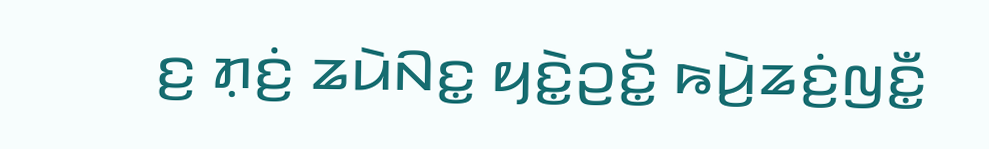ꤢ꤬ ꤊ꤫ꤢꤦ꤬ ꤘꤣꤧꤡꤢ꤭ ꤟꤢꤧ꤭ꤑꤢꤩ꤭ ꤒꤣꤧ꤬ꤘꤢꤦ꤬ꤜꤢꤪ꤭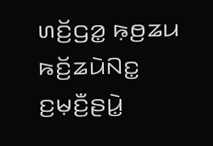ꤛꤢꤩ꤬ꤞꤤ꤭ ꤒ꤫ꤥ꤬ꤘꤣ ꤒꤢꤩ꤬ꤘꤣꤧꤡꤢ꤭ ꤢ꤬ꤗ꤫ꤢꤪ꤬ꤔꤣꤧ꤭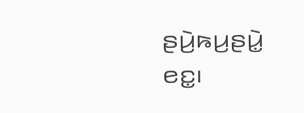ꤔꤣꤧ꤬ꤒꤣ꤬ꤔꤣꤧ꤭ ꤕꤢ꤭꤯